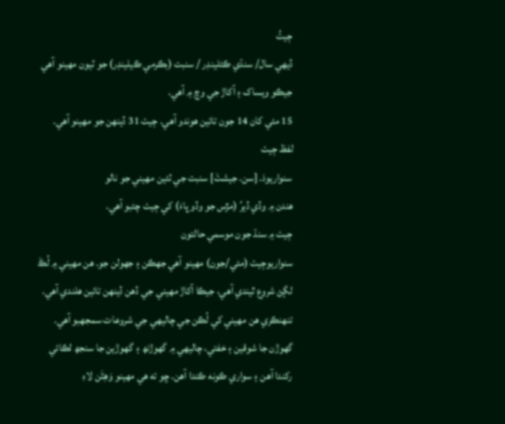ڄيٺُ
ڏيهي سال/ سنڌي ڪئلينڊر / سنبت (بڪرمي ڪيلينڊر) جو ٽيون مهينو آهي جيڪو ويساک ۽ آکاڙ جي وچ ۾ آهي.
15 مئي کان 14 جون تائين هوندو آهي. ڄيٺ 31 ڏينھن جو مهينو آهي.
لفظ ڄيٺ
سنواريوذ. [سن. جيشٺَ] سنبت جي ٽئين مهيني جو نالو
هندن ۾ وڏي ڏيرُ (مڙس جو وڏو ڀاءَ) کي ڄيٺ چئبو آهي.
ڄيٺ ۾ سنڌ جون موسمي حالتون
سنواريوڄيٺ (مئي/جون) مھينو آهي جهڪن ۽ جهولن جو. هن مھيني ۾ لُڪَ لڳڻ شروع ٿيندي آهي، جيڪا آکاڙ مھيني جي ڏهن ڏينھن تائين هلندي آهي. تنھنڪري هن مھيني کي لُڪن جي چاليھي جي شروعات سمجهبو آهي. گهوڙن جا شوقين ۽ خفتي، چاليھي ۾ گهوڙنھ ۽ گهوڙين جا سنجھ لڪائي رکندا آهن ۽ سواري ڪونه ڪندا آهن. ڇو ته هي مھينو وَهِٽَن لاءِ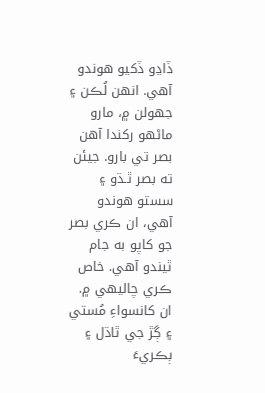ڏاڍو ڏکيو هوندو آهي. انھن لُڪن ۽ جهولن ۾، مارو ماڻھو رکندا آهن بصر تي بارو. جيئن ته بصر ٿـڌو ۽ سستو هوندو آهي، ان ڪري بصر جو کاپو به جام ٿيندو آهي. خاص ڪري چاليھي ۾. ان کانسواءِ مُستي ۽ ڳڙ جي ٿاڌل ۽ ٻڪريءَ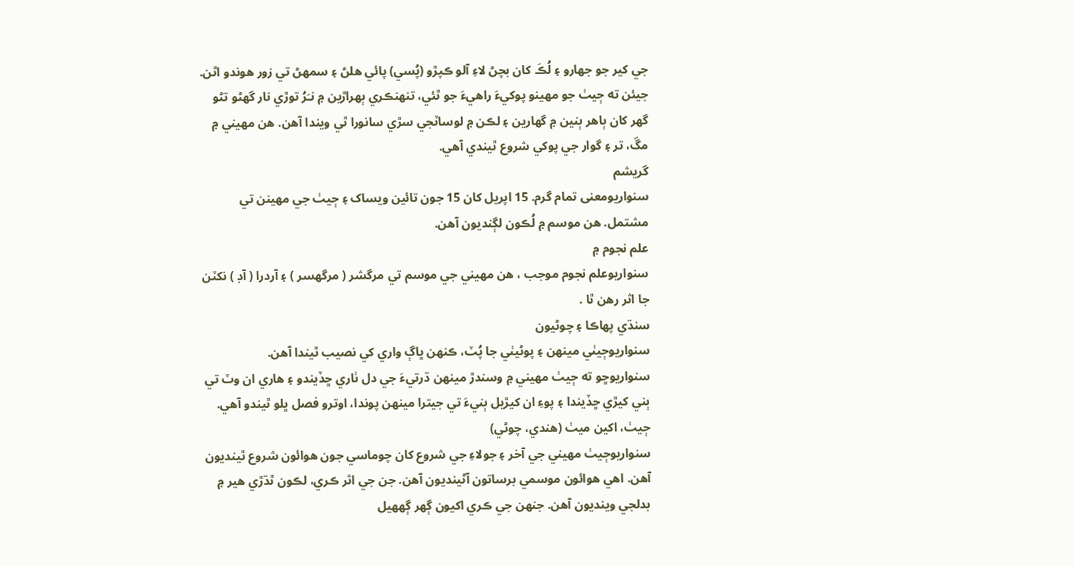جي کير جو جهارو ۽ لُڪَ کان بچڻ لاءِ آلو ڪپڙو (پُسي) پائي هلڻ ۽ سمھڻ تي زور ھوندو اٿن. جيئن ته ڄيٺ جو مھينو پوکيءَ راهيءَ جو ٿئي، تنھنڪري ٻھراڙين ۾ نـَرُ توڙي نار گهڻو تڻو گهر کان ٻاهر ٻنين ۾ گهارين ۽ لڪن ۾ لوساٽجي سڙي سانورا ٿي ويندا آهن. هن مھيني ۾ مڱ، تر ۽ گوار جي پوکي شروع ٿيندي آهي.
گريشم
سنواريومعنى تمام گرم. 15 اپريل کان 15 جون تائين ويساک ۽ ڄيٺ جي مهينن تي مشتمل. هن موسم ۾ لُڪون لڳنديون آهن.
علم نجوم ۾
سنواريوعلم نجوم موجب ، هن مهيني جي موسم تي مرگشر ( مرگهسر ) ۽ آردرا ( آڊ ) نکٽن جا اثر رهن ٿا .
سنڌي پهاڪا ۽ چوڻيون
سنواريوڄيٺي مينهن ۽ پوڻيٺي جا پُٽ، ڪنهن ڀاڳ واري کي نصيب ٿيندا آهن.
سنواريوڇو ته ڄيٺ مهيني ۾ وسندڙ مينهن ڌرتيءَ جي دل ٺاري ڇڏيندو ۽ هاري ان وٽ تي ٻني کيڙي ڇڏيندا ۽ پوءِ ان کيڙيل ٻنيءَ تي جيترا مينهن پوندا، اوترو فصل ڀلو ٿيندو آهي.
ڄيٺ، اکين ميٺ (هندي، چوڻي)
سنواريوڄيٺ مھيني جي آخر ۽ جولاءِ جي شروع کان چوماسي جون هوائون شروع ٿينديون آهن. اهي هوائون موسمي برساتون آڻينديون آهن. جن جي اثر ڪري، لڪون ٿڌڙي هير ۾ بدلجي وينديون آهن. جنھن جي ڪري اکيون ڳھر ڳھهيل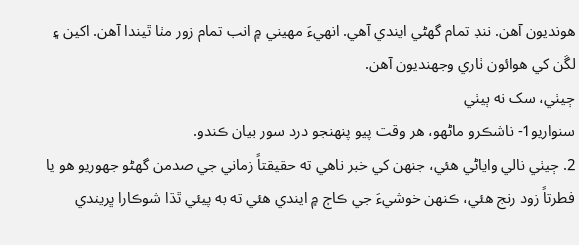هونديون آهن. ننڊ تمام گهڻي ايندي آهي. انھيءَ مھيني ۾ انب تمام زور مٺا ٿيندا آهن. اکين ۽ لڱن کي هوائون ٺاري وجهنديون آهن.
ڄيٺي، سک نه ٻيٺي
سنواريو1- ناشڪرو ماڻھو، هر وقت پيو پنھنجو درد سور بيان ڪندو.
2. ڄيٺي نالي واياڻي هئي، جنھن کي خبر ناهي ته حقيقتاً زماني جي صدمن گهڻو جهوريو هو يا فطرتاً زود رنج هئي، ڪنھن خوشيءَ جي ڪاڄ ۾ ايندي هئي ته به پيئي ٿڌا شوڪارا ڀريندي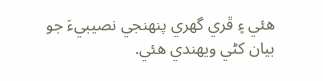هئي ۽ ڦري گهري پنھنجي نصيبيءَ جو بيان کڻي ويھندي هئي.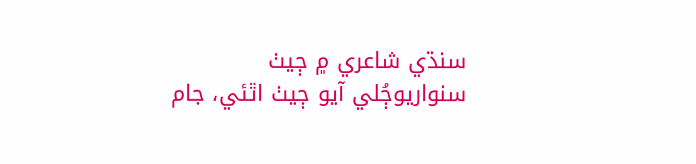سنڌي شاعري ۾ ڄيٺ
سنواريوڄُلي آيو ڄيٺ اٿئي، جام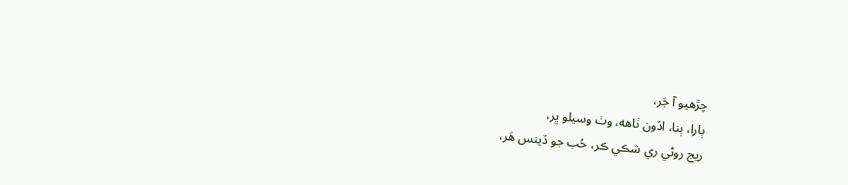چڙهيو آ جَر،
ٻارا، ٻنا، اڏون ٺاهه، وٺ وسيلو ڀر،
ريج روڻي ري شڪي ڪر، حُب جو ڏينس هَر،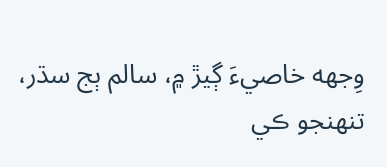وِجهه خاصيءَ ڳيڙ ۾، سالم ٻج سڌر،
تنھنجو ڪي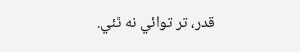قدر، تر توائي نه ٿئي.